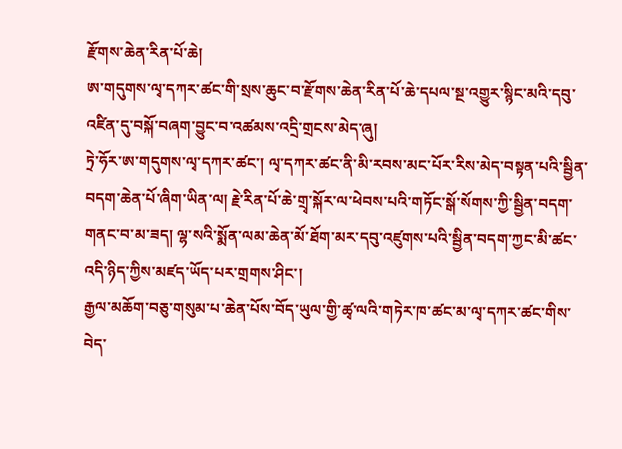རྫོགས་ཆེན་རིན་པོ་ཆེ།
ཨ་གདུགས་ལྭ་དཀར་ཚང་གི་སྲས་ཆུང་བ་རྫོགས་ཆེན་རིན་པོ་ཆེ་དཔལ་སྔ་འགྱུར་སྙིང་མའི་དབུ་འཛིན་དུ་བསྐོ་བཞག་བྱུང་བ་འཚམས་འདྲི་གྲངས་མེད་ཞུ།
ཏྲེ་ཧོར་ཨ་གདུགས་ལྭ་དཀར་ཚང་། ལྭ་དཀར་ཚང་ནི་མི་རབས་མང་པོར་རིས་མེད་བསྟན་པའི་སྦྱིན་བདག་ཆེན་པོ་ཞིག་ཡིན་ལ། རྗེ་རིན་པོ་ཆེ་གྲྭ་སྐོར་ལ་ཕེབས་པའི་གཏོང་སྒོ་སོགས་ཀྱི་སྦྱིན་བདག་གནང་བ་མ་ཟད། ལྷ་སའི་སྨོན་ལམ་ཆེན་མོ་ཐོག་མར་དབུ་འཛུགས་པའི་སྦྱིན་བདག་ཀྱང་མི་ཚང་འདི་ཉིད་ཀྱིས་མཛད་ཡོད་པར་གྲགས་ཤིང་།
རྒྱལ་མཆོག་བཅུ་གསུམ་པ་ཆེན་པོས་བོད་ཡུལ་གྱི་ཚྭ་ལའི་གཏེར་ཁ་ཚང་མ་ལྭ་དཀར་ཚང་གིས་བེད་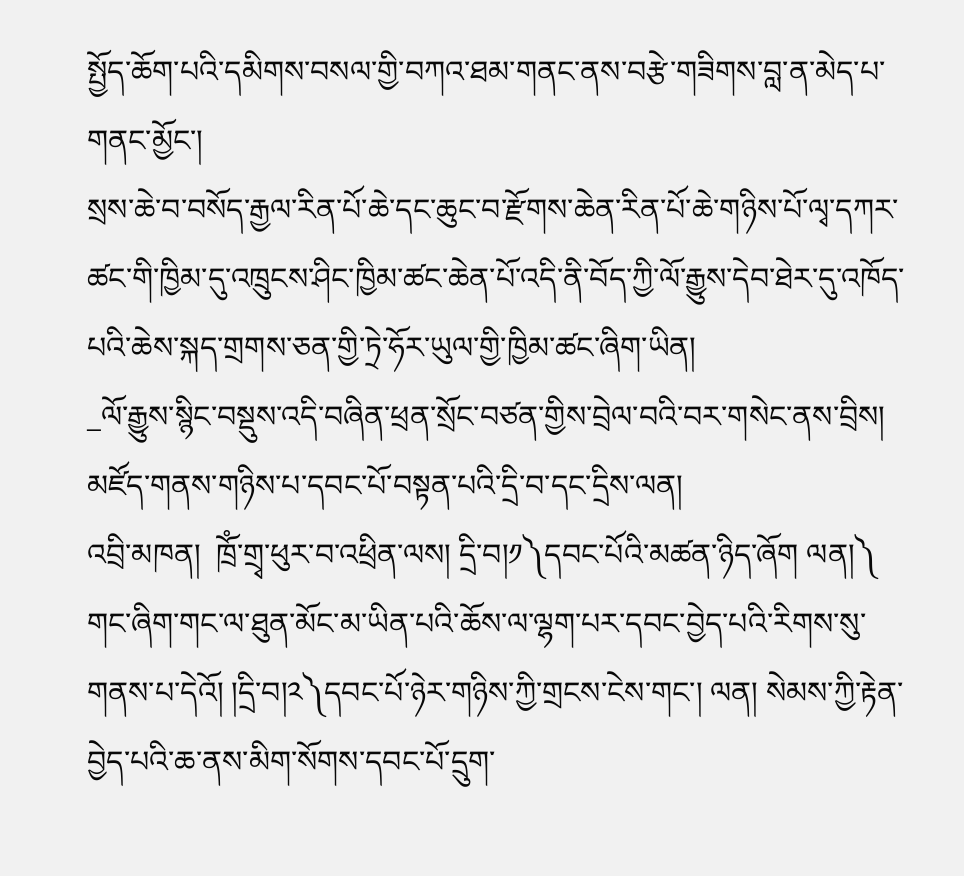སྤྱོད་ཆོག་པའི་དམིགས་བསལ་གྱི་བཀའ་ཐམ་གནང་ནས་བརྩེ་གཟིགས་བླ་ན་མེད་པ་གནང་མྱོང་།
སྲས་ཆེ་བ་བསོད་རྒྱལ་རིན་པོ་ཆེ་དང་ཆུང་བ་རྫོགས་ཆེན་རིན་པོ་ཆེ་གཉིས་པོ་ལྭ་དཀར་ཚང་གི་ཁྱིམ་དུ་འཁྲུངས་ཤིང་ཁྱིམ་ཚང་ཆེན་པོ་འདི་ནི་བོད་ཀྱི་ལོ་རྒྱུས་དེབ་ཐེར་དུ་འཁོད་པའི་ཆེས་སྐད་གྲགས་ཅན་གྱི་ཏྲེ་ཧོར་ཡུལ་གྱི་ཁྱིམ་ཚང་ཞིག་ཡིན།
_ལོ་རྒྱུས་སྙིང་བསྡུས་འདི་བཞིན་ཕྲན་སྲོང་བཙན་གྱིས་བྲེལ་བའི་བར་གསེང་ནས་བྲིས།
མཛོད་གནས་གཉིས་པ་དབང་པོ་བསྟན་པའི་དྲི་བ་དང་དྲིས་ལན།
འབྲི་མཁན།  ཁྲོཾ་གྲྭ་ཕུར་བ་འཕྲིན་ལས། དྲི་བ།༡༽དབང་པོའི་མཚན་ཉིད་ཞོག ལན།༽ གང་ཞིག་གང་ལ་ཐུན་མོང་མ་ཡིན་པའི་ཆོས་ལ་ལྷག་པར་དབང་བྱེད་པའི་རིགས་སུ་གནས་པ་དེའོ། །དྲི་བ།༢༽དབང་པོ་ཉེར་གཉིས་ཀྱི་གྲངས་ངེས་གང་། ལན། སེམས་ཀྱི་རྟེན་བྱེད་པའི་ཆ་ནས་མིག་སོགས་དབང་པོ་དྲུག་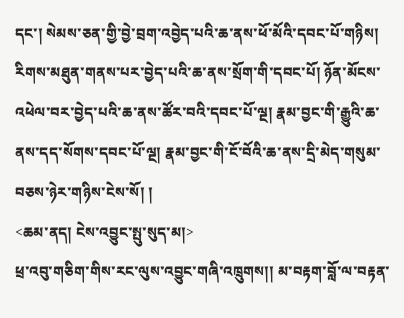དང་། སེམས་ཅན་གྱི་བྱེ་བྲག་འབྱེད་པའི་ཆ་ནས་ཕོ་མོའི་དབང་པོ་གཉིས། རིགས་མཐུན་གནས་པར་བྱེད་པའི་ཆ་ནས་སྲོག་གི་དབང་པོ། ཉོན་མོངས་འཕེལ་བར་བྱེད་པའི་ཆ་ནས་ཚོར་བའི་དབང་པོ་ལྔ། རྣམ་བྱང་གི་རྒྱུའི་ཆ་ནས་དད་སོགས་དབང་པོ་ལྔ། རྣམ་བྱང་གི་ངོ་བོའི་ཆ་ནས་དྲི་མེད་གསུམ་བཅས་ཉེར་གཉིས་ངེས་སོ། །
<ཆམ་ནད། ངེས་འབྱུང་སྤུ་སུད་མ།>
ཕྲ་འབུ་གཅིག་གིས་རང་ལུས་འབྱུང་གཞི་འཁྲུགས།། མ་བརྟག་བློ་ལ་བརྟན་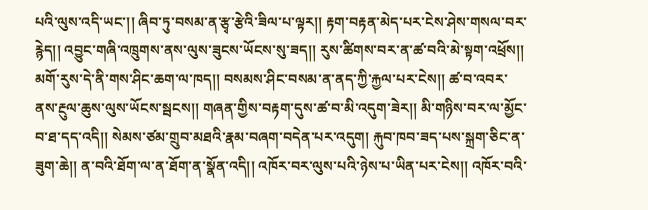པའི་ལུས་འདི་ཡང་།། ཞིབ་ཏུ་བསམ་ན་རྩྭ་རྩེའི་ཟིལ་པ་ལྟར།། རྟག་བརྟན་མེད་པར་ངེས་ཤེས་གསལ་བར་རྙེད།། འབྱུང་གཞི་འཁྲུགས་ནས་ལུས་ཟུངས་ཡོངས་སུ་ཟད།། རུས་ཚིགས་བར་ན་ཚ་བའི་མེ་སྟག་འཕྲོས།། མགོ་རུས་དེ་ནི་གས་ཤིང་ཆག་ལ་ཁད།། བསམས་ཤིང་བསམ་ན་ནད་ཀྱི་རྐྱལ་པར་ངེས།། ཚ་བ་འབར་ནས་རྔུལ་ཆུས་ལུས་ཡོངས་སྦངས།། གཞན་གྱིས་བརྟག་དུས་ཚ་བ་མི་འདུག་ཟེར།། མི་གཉིས་བར་ལ་མྱོང་བ་ཐ་དད་འདི།། སེམས་ཙམ་གྲུབ་མཐའི་རྣམ་བཞག་བདེན་པར་འདུག། རྐུབ་ཁབ་ཟད་པས་སྐྲག་ཅིང་ན་ཟུག་ཆེ།། ན་བའི་ཐོག་ལ་ན་ཐོག་ན་སྣོན་འདི།། འཁོར་བར་ལུས་པའི་ཉེས་པ་ཡིན་པར་ངེས།། འཁོར་བའི་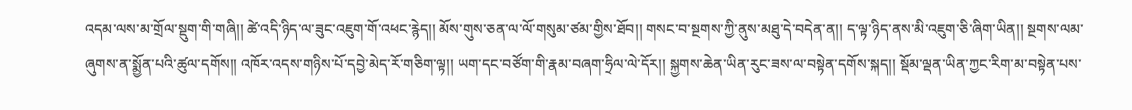འདམ་ལས་མ་གྲོལ་སྡུག་གི་གཞི།། ཚེ་འདི་ཉིད་ལ་ཟུང་འཇུག་གོ་འཕང་རྙེད།། མོས་གུས་ཅན་ལ་ལོ་གསུམ་ཙམ་གྱིས་ཐོབ།། གསང་བ་སྔགས་ཀྱི་ནུས་མཐུ་དེ་བདེན་ན།། ད་ལྟ་ཉིད་ནས་མི་འཇུག་ཅི་ཞིག་ཡིན།། སྔགས་ལམ་ཞུགས་ན་སྨྱོན་པའི་ཚུལ་དགོས།། འཁོར་འདས་གཉིས་པོ་དབྱེ་མེད་རོ་གཅིག་ལྟ།། ཡག་དང་བཙོག་གི་རྣམ་བཞག་ཧྲིལ་ལེ་དོར།། སྐྱགས་ཆེན་ཡིན་རུང་ཟས་ལ་བསྟེན་དགོས་སྐད།། སྡོམ་ལྡན་ཡིན་ཀྱང་རིག་མ་བསྟེན་པས་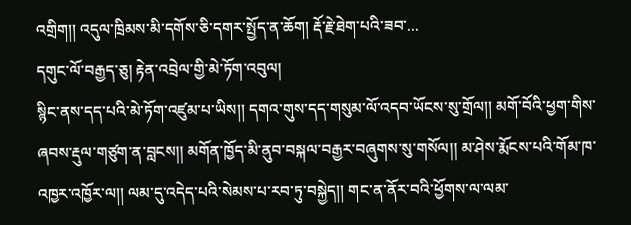འགྲིག།། འདུལ་ཁྲིམས་མི་དགོས་ཅི་དགར་སྤྱོད་ན་ཆོག། རྡོ་རྗེ་ཐེག་པའི་ཟབ་...
དགུང་ལོ་བརྒྱད་ཅུ། རྟེན་འབྲེལ་གྱི་མེ་ཏོག་འབུལ།
སྙིང་ནས་དད་པའི་མེ་ཏོག་འཛུམ་པ་ཡིས།། དགའ་གུས་དད་གསུམ་ལོ་འདབ་ཡོངས་སུ་གྲོལ།། མགོ་བོའི་ཕྱག་གིས་ཞབས་རྡུལ་གཙུག་ན་བླངས།། མགོན་ཁྱོད་མི་ནུབ་བསྐལ་བརྒྱར་བཞུགས་སུ་གསོལ།། མ་ཤེས་རྨོངས་པའི་གོམ་ཁ་འཁྱར་འཁྱོར་ལ།། ལམ་དུ་འདེད་པའི་སེམས་པ་རབ་ཏུ་བསྐྱེད།། གང་ན་ནོར་བའི་ཕྱོགས་ལ་ལམ་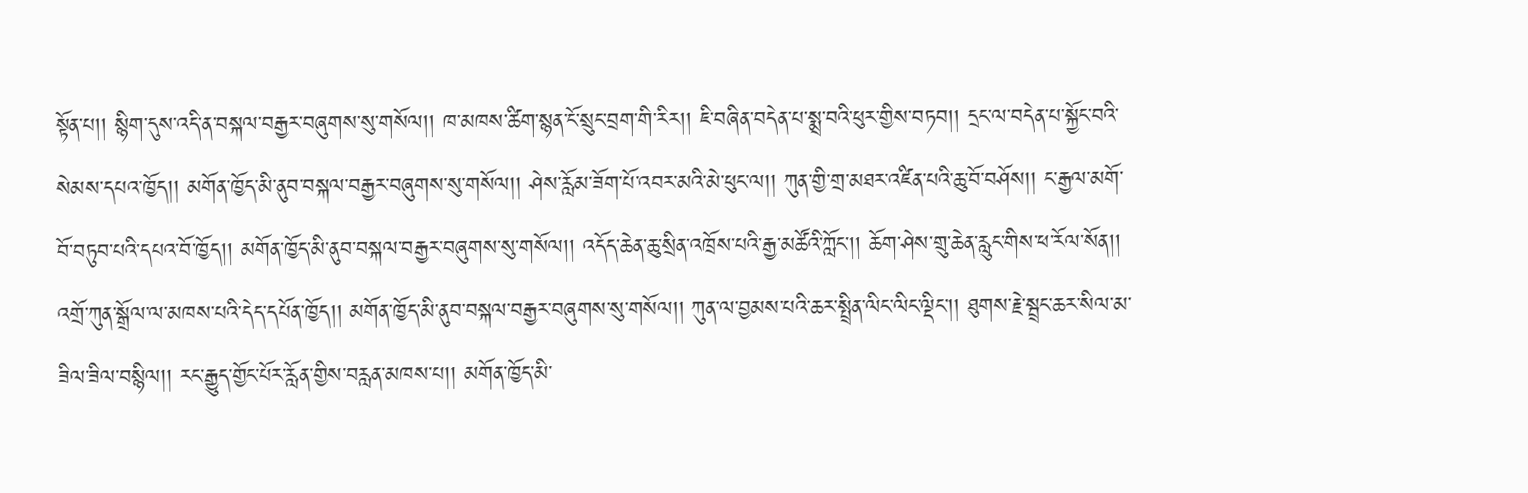སྟོན་པ།། སྙིག་དུས་འདི་ན་བསྐལ་བརྒྱར་བཞུགས་སུ་གསོལ།། ཁ་མཁས་ཚིག་སྙན་ངོ་སྲུང་བྲག་གི་རིར།། ཇི་བཞིན་བདེན་པ་སྨྲ་བའི་ཕུར་གྱིས་བཏབ།། དྲང་ལ་བདེན་པ་སྐྱོང་བའི་སེམས་དཔའ་ཁྱོད།། མགོན་ཁྱོད་མི་ནུབ་བསྐལ་བརྒྱར་བཞུགས་སུ་གསོལ།། ཤེས་རློམ་ཟོག་པོ་འབར་མའི་མེ་ཕུང་ལ།། ཀུན་གྱི་གྲ་མཐར་འཛིན་པའི་ཆུ་བོ་བཤོས།། ང་རྒྱལ་མགོ་བོ་བཏུབ་པའི་དཔའ་བོ་ཁྱོད།། མགོན་ཁྱོད་མི་ནུབ་བསྐལ་བརྒྱར་བཞུགས་སུ་གསོལ།། འདོད་ཆེན་ཆུ་སྲིན་འཁྲོས་པའི་རྒྱ་མཚོའི་ཀློང་།། ཆོག་ཤེས་གྲུ་ཆེན་རླུང་གིས་ཕ་རོལ་སོན།། འགྲོ་ཀུན་སྒྲོལ་ལ་མཁས་པའི་དེད་དཔོན་ཁྱོད།། མགོན་ཁྱོད་མི་ནུབ་བསྐལ་བརྒྱར་བཞུགས་སུ་གསོལ།། ཀུན་ལ་བྱམས་པའི་ཆར་སྤྲིན་ལིང་ལིང་ལྡིང་།། ཐུགས་རྗེ་སྦྲང་ཆར་སིལ་མ་ཟིལ་ཟིལ་བསྙིལ།། རང་རྒྱུད་གྱོང་པོར་རློན་གྱིས་བརླན་མཁས་པ།། མགོན་ཁྱོད་མི་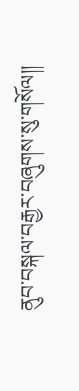ནུབ་བསྐལ་བརྒྱར་བཞུགས་སུ་གསོལ།།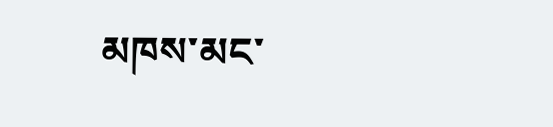མཁས་མང་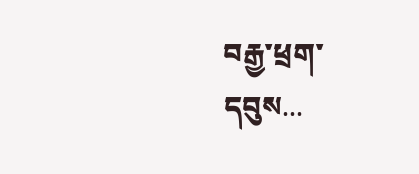བརྒྱ་ཕྲག་དབུས...